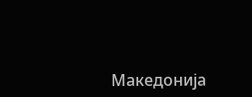Македонија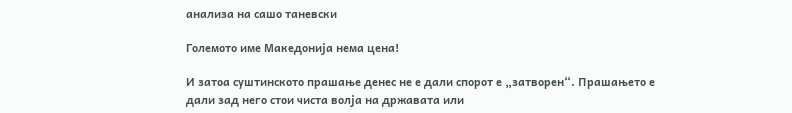анализа на сашо таневски

Големото име Македонија нема цена!

И затоа суштинското прашање денес не е дали спорот е „затворен“. Прашањето е дали зад него стои чиста волја на државата или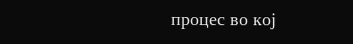процес во кој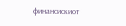финансискиот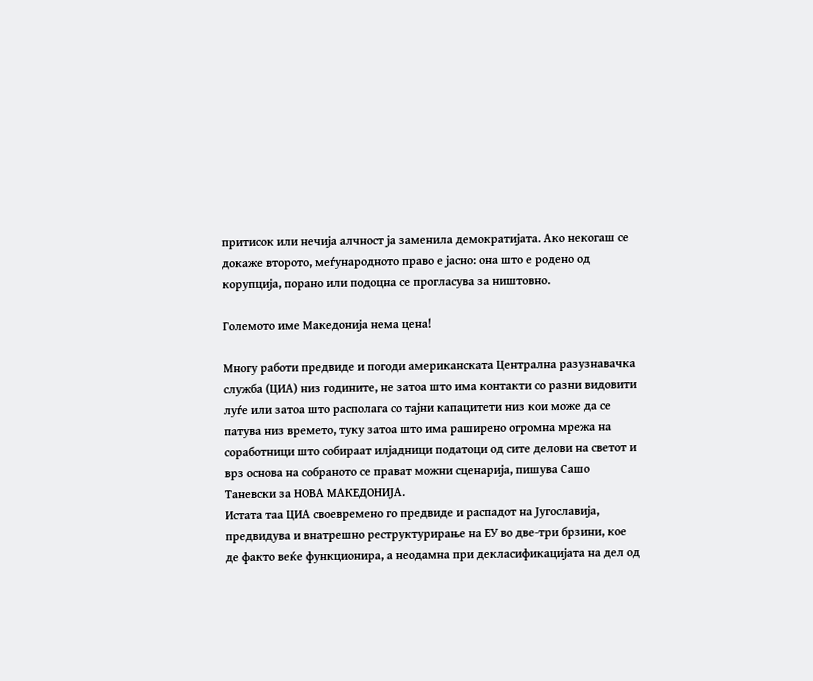притисок или нечија алчност ја заменила демократијата. Ако некогаш се докаже второто, меѓународното право е јасно: она што е родено од корупција, порано или подоцна се прогласува за ништовно.

Големото име Македонија нема цена!

Многу работи предвиде и погоди американската Централна разузнавачка служба (ЦИА) низ годините, не затоа што има контакти со разни видовити луѓе или затоа што располага со тајни капацитети низ кои може да се патува низ времето, туку затоа што има раширено огромна мрежа на соработници што собираат илјадници податоци од сите делови на светот и врз основа на собраното се прават можни сценарија, пишува Сашо Таневски за НОВА МАКЕДОНИЈА.
Истата таа ЦИА своевремено го предвиде и распадот на Југославија, предвидува и внатрешно реструктурирање на ЕУ во две-три брзини, кое де факто веќе функционира, а неодамна при декласификацијата на дел од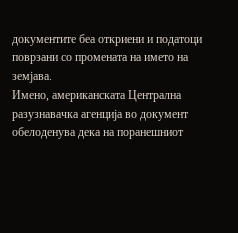документите беа откриени и податоци поврзани со промената на името на земјава.
Имено, американската Централна разузнавачка агенција во документ обелоденува дека на поранешниот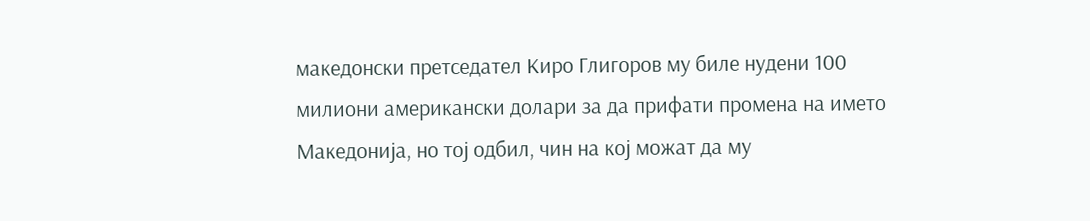македонски претседател Киро Глигоров му биле нудени 100 милиони американски долари за да прифати промена на името Македонија, но тој одбил, чин на кој можат да му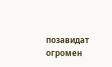позавидат огромен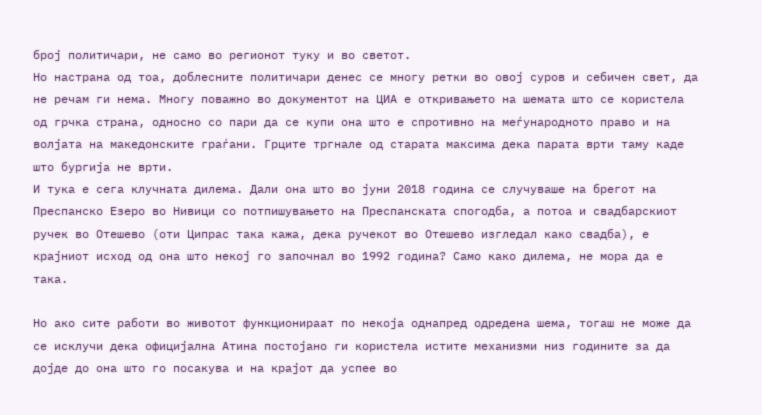број политичари, не само во регионот туку и во светот.
Но настрана од тоа, доблесните политичари денес се многу ретки во овој суров и себичен свет, да не речам ги нема. Многу поважно во документот на ЦИА е откривањето на шемата што се користела од грчка страна, односно со пари да се купи она што е спротивно на меѓународното право и на волјата на македонските граѓани. Грците тргнале од старата максима дека парата врти таму каде што бургија не врти.
И тука е сега клучната дилема. Дали она што во јуни 2018 година се случуваше на брегот на Преспанско Езеро во Нивици со потпишувањето на Преспанската спогодба, а потоа и свадбарскиот ручек во Отешево (оти Ципрас така кажа, дека ручекот во Отешево изгледал како свадба), е крајниот исход од она што некој го започнал во 1992 година? Само како дилема, не мора да е така.

Но ако сите работи во животот функционираат по некоја однапред одредена шема, тогаш не може да се исклучи дека официјална Атина постојано ги користела истите механизми низ годините за да дојде до она што го посакува и на крајот да успее во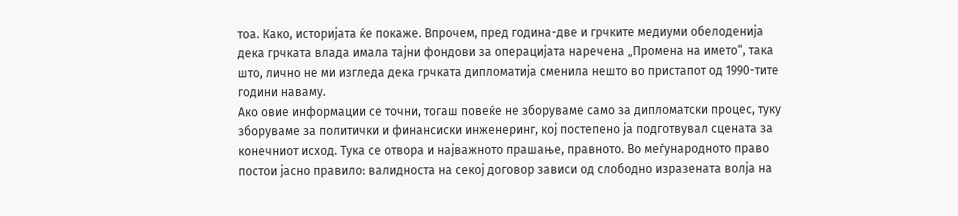тоа. Како, историјата ќе покаже. Впрочем, пред година-две и грчките медиуми обелоденија дека грчката влада имала тајни фондови за операцијата наречена „Промена на името“, така што, лично не ми изгледа дека грчката дипломатија сменила нешто во пристапот од 1990-тите години наваму.
Ако овие информации се точни, тогаш повеќе не зборуваме само за дипломатски процес, туку зборуваме за политички и финансиски инженеринг, кој постепено ја подготвувал сцената за конечниот исход. Тука се отвора и најважното прашање, правното. Во меѓународното право постои јасно правило: валидноста на секој договор зависи од слободно изразената волја на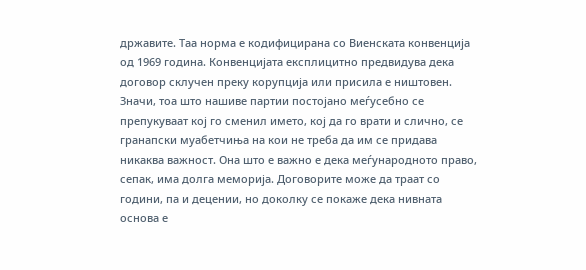државите. Таа норма е кодифицирана со Виенската конвенција од 1969 година. Конвенцијата експлицитно предвидува дека договор склучен преку корупција или присила е ништовен.
Значи, тоа што нашиве партии постојано меѓусебно се препукуваат кој го сменил името, кој да го врати и слично, се гранапски муабетчиња на кои не треба да им се придава никаква важност. Она што е важно е дека меѓународното право, сепак, има долга меморија. Договорите може да траат со години, па и децении, но доколку се покаже дека нивната основа е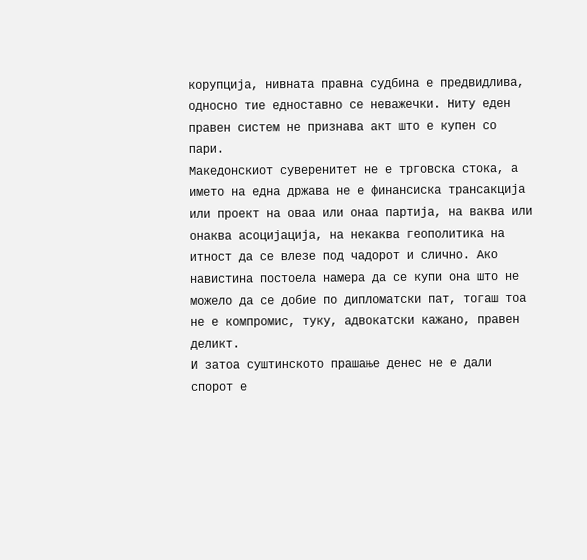корупција, нивната правна судбина е предвидлива, односно тие едноставно се неважечки. Ниту еден правен систем не признава акт што е купен со пари.
Македонскиот суверенитет не е трговска стока, а името на една држава не е финансиска трансакција или проект на оваа или онаа партија, на ваква или онаква асоцијација, на некаква геополитика на итност да се влезе под чадорот и слично. Ако навистина постоела намера да се купи она што не можело да се добие по дипломатски пат, тогаш тоа не е компромис, туку, адвокатски кажано, правен деликт.
И затоа суштинското прашање денес не е дали спорот е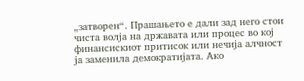„затворен“. Прашањето е дали зад него стои чиста волја на државата или процес во кој финансискиот притисок или нечија алчност ја заменила демократијата. Ако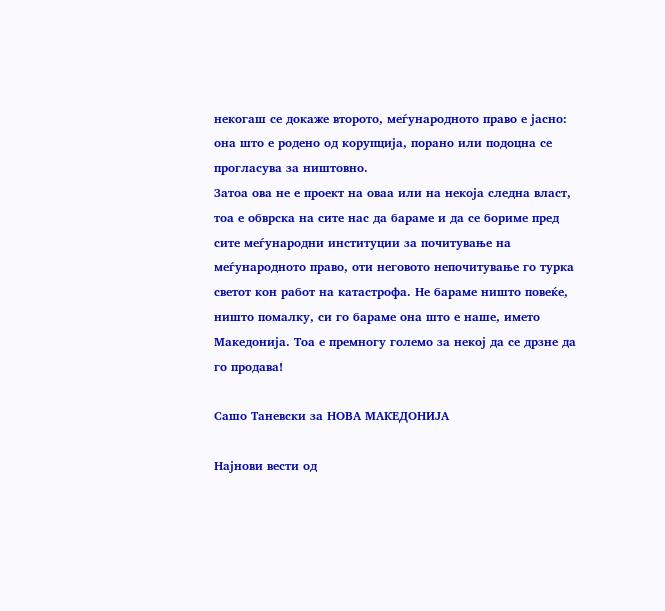некогаш се докаже второто, меѓународното право е јасно: она што е родено од корупција, порано или подоцна се прогласува за ништовно.
Затоа ова не е проект на оваа или на некоја следна власт, тоа е обврска на сите нас да бараме и да се бориме пред сите меѓународни институции за почитување на меѓународното право, оти неговото непочитување го турка светот кон работ на катастрофа. Не бараме ништо повеќе, ништо помалку, си го бараме она што е наше, името Македонија. Тоа е премногу големо за некој да се дрзне да го продава!

Сашо Таневски за НОВА МАКЕДОНИЈА

Најнови вести од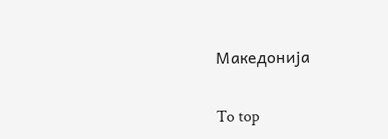Македонија

To top